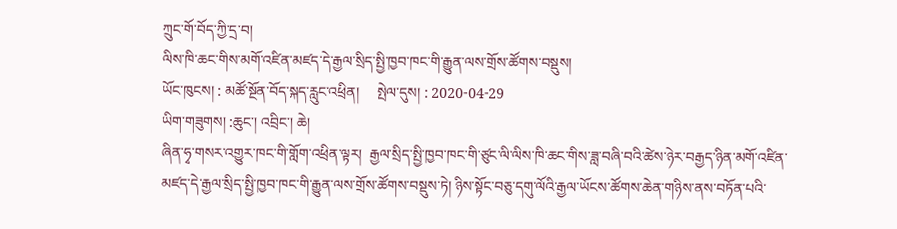ཀྲུང་གོ་བོད་ཀྱི་དྲ་བ།
ལིས་ཁི་ཆང་གིས་མགོ་འཛིན་མཛད་དེ་རྒྱལ་སྲིད་སྤྱི་ཁྱབ་ཁང་གི་རྒྱུན་ལས་གྲོས་ཚོགས་བསྡུས།
ཡོང་ཁུངས། : མཚོ་སྔོན་བོད་སྐད་རླུང་འཕྲིན།     སྤེལ་དུས། : 2020-04-29
ཡིག་གཟུགས། :ཆུང་། འབྲིང་། ཆེ།
ཞིན་ཧྭ་གསར་འགྱུར་ཁང་གི་གློག་འཕྲིན་ལྟར།  རྒྱལ་སྲིད་སྤྱི་ཁྱབ་ཁང་གི་ཙུང་ལི་ལིས་ཁི་ཆང་གིས་ཟླ་བཞི་བའི་ཚེས་ཉེར་བརྒྱད་ཉིན་མགོ་འཛིན་མཛད་དེ་རྒྱལ་སྲིད་སྤྱི་ཁྱབ་ཁང་གི་རྒྱུན་ལས་གྲོས་ཚོགས་བསྡུས་ཏེ། ཉིས་སྟོང་བཅུ་དགུ་ལོའི་རྒྱལ་ཡོངས་ཚོགས་ཆེན་གཉིས་ནས་བཏོན་པའི་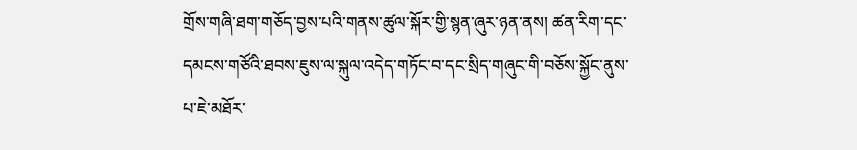གྲོས་གཞི་ཐག་གཅོད་བྱས་པའི་གནས་ཚུལ་སྐོར་གྱི་སྙན་ཞུར་ཉན་ནས། ཚན་རིག་དང་དམངས་གཙོའི་ཐབས་ཇུས་ལ་སྐུལ་འདེད་གཏོང་བ་དང་སྲིད་གཞུང་གི་བཅོས་སྐྱོང་ནུས་པ་ཇེ་མཐོར་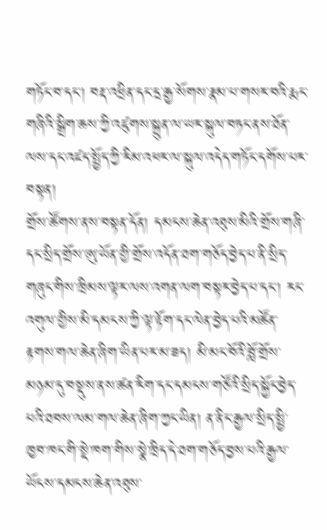གཏོང་བ་དང་། བརྡ་འཕྲིན་དང་དྲ་རྒྱ་སོགས་རྣམ་པ་གསར་བའི་རྨང་གཞིའི་སྒྲིག་ཆས་ཀྱི་འཛུགས་སྐྲུན་ལ་ཡར་སྐུལ་བཏང་ནས་ཐོན་ལས་དང་འཛད་སྤྱོད་ཀྱི་རིམ་འཕར་ལ་སྐུལ་འདེད་གཏོང་དགོས་པར་བསྟན།
གྲོས་ཚོགས་ནས་བསྟན་དོན། དམངས་ཆེན་འཐུས་མིའི་གྲོས་གཞི་དང་སྲིད་གྲོས་ཨུ་ཡོན་གྱི་གྲོས་འདོན་ཐག་གཅོད་བྱེད་པ་ནི་སྲིད་གཞུང་གིས་ཁྲིམས་ལྟར་ལས་འགན་ལག་བསྟར་བྱེད་པ་དང་། རང་འགུལ་གྱིས་མི་དམངས་ཀྱི་ལྟ་རྟོག་དང་ལེན་བྱེད་པའི་མཚོན་རྟགས་གལ་ཆེན་ཞིག་ཡིན་པར་མ་ཟད། མི་མང་བོའི་བློ་གྲོས་མཉམ་དུ་བསྡུས་ནས་ཚན་རིག་དང་དམངས་གཙོའི་སྲིད་སྐྱོང་བྱེད་པའི་ཐབས་ལམ་གལ་ཆེན་ཞིག་ཀྱང་ཡིན། ན་ནིང་རྒྱལ་སྲིད་སྤྱི་ཁྱབ་ཁང་གི་སྡེ་ཁག་གིས་སྣེ་ཁྲིད་དེ་ཐག་གཅོད་བྱས་པའི་རྒྱལ་ཡོངས་དམངས་ཆེན་འཐུས་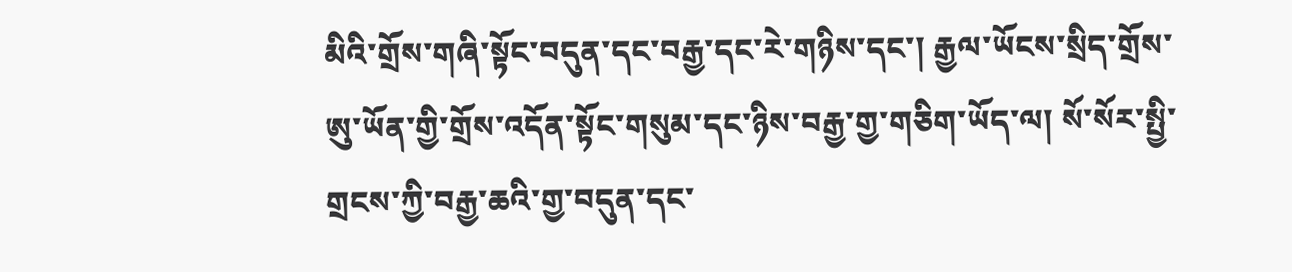མིའི་གྲོས་གཞི་སྟོང་བདུན་དང་བརྒྱ་དང་རེ་གཉིས་དང་། རྒྱལ་ཡོངས་སྲིད་གྲོས་ཨུ་ཡོན་གྱི་གྲོས་འདོན་སྟོང་གསུམ་དང་ཉིས་བརྒྱ་གྱ་གཅིག་ཡོད་ལ། སོ་སོར་སྤྱི་གྲངས་ཀྱི་བརྒྱ་ཆའི་གྱ་བདུན་དང་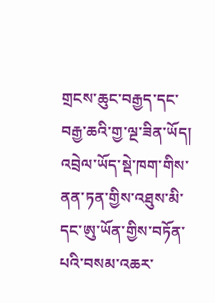གྲངས་ཆུང་བརྒྱད་དང་བརྒྱ་ཆའི་གྱ་ལྔ་ཟིན་ཡོད། འབྲེལ་ཡོད་སྡེ་ཁག་གིས་ནན་ཏན་གྱིས་འཐུས་མི་དང་ཨུ་ཡོན་གྱིས་བཏོན་པའི་བསམ་འཆར་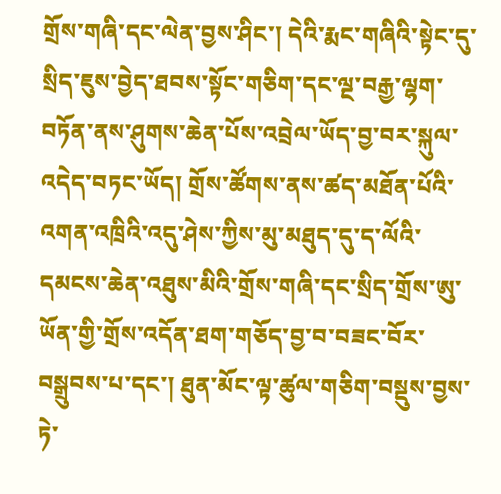གྲོས་གཞི་དང་ལེན་བྱས་ཤིང་། དེའི་རྨང་གཞིའི་སྟེང་དུ་སྲིད་ཇུས་བྱེད་ཐབས་སྟོང་གཅིག་དང་ལྔ་བརྒྱ་ལྷག་བཏོན་ནས་ཤུགས་ཆེན་པོས་འབྲེལ་ཡོད་བྱ་བར་སྐུལ་འདེད་བཏང་ཡོད། གྲོས་ཚོགས་ནས་ཚད་མཐོན་པོའི་འགན་འཁྲིའི་འདུ་ཤེས་ཀྱིས་མུ་མཐུད་དུ་ད་ལོའི་དམངས་ཆེན་འཐུས་མིའི་གྲོས་གཞི་དང་སྲིད་གྲོས་ཨུ་ཡོན་གྱི་གྲོས་འདོན་ཐག་གཅོད་བྱ་བ་བཟང་བོར་བསྒྲུབས་པ་དང་། ཐུན་མོང་ལྟ་ཚུལ་གཅིག་བསྡུས་བྱས་ཏེ་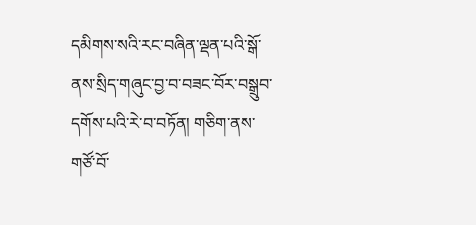དམིགས་སའི་རང་བཞིན་ལྡན་པའི་སྒོ་ནས་སྲིད་གཞུང་བྱ་བ་བཟང་བོར་བསྒྲུབ་དགོས་པའི་རེ་བ་བཏོན། གཅིག་ནས་གཙོ་བོ་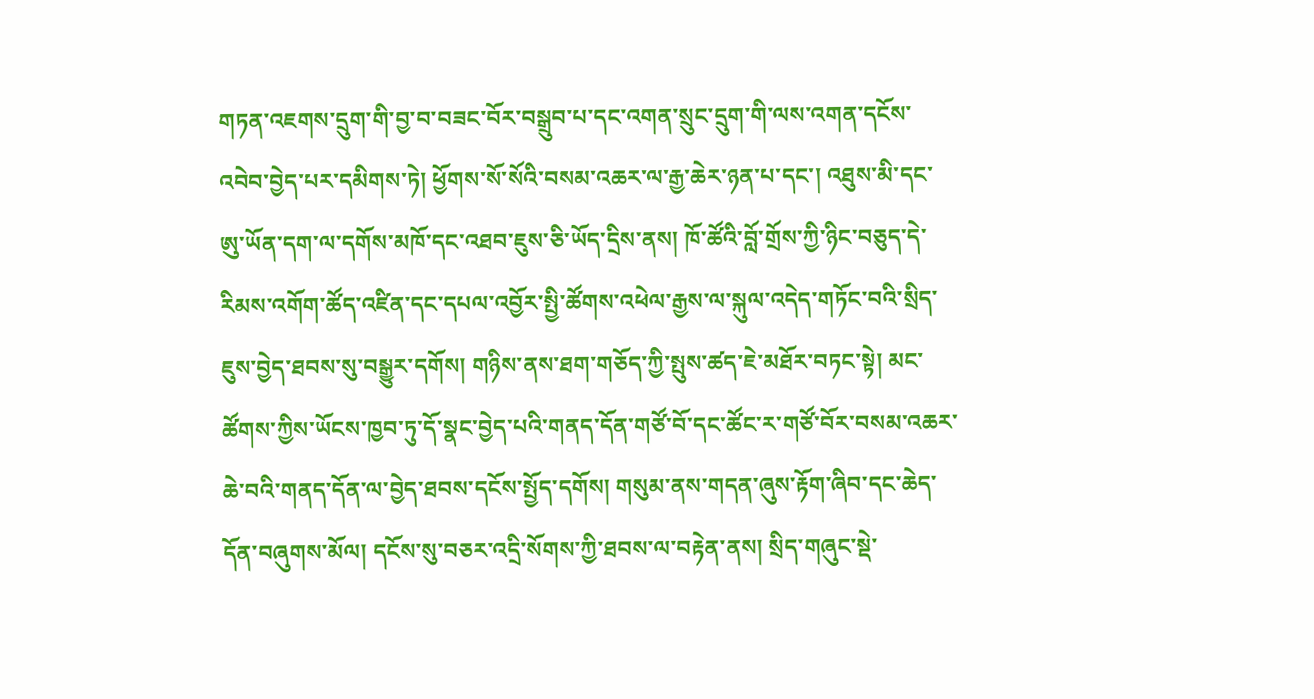གཏན་འཇགས་དྲུག་གི་བྱ་བ་བཟང་བོར་བསྒྲུབ་པ་དང་འགན་སྲུང་དྲུག་གི་ལས་འགན་དངོས་འབེབ་བྱེད་པར་དམིགས་ཏེ། ཕྱོགས་སོ་སོའི་བསམ་འཆར་ལ་རྒྱ་ཆེར་ཉན་པ་དང་། འཐུས་མི་དང་ཨུ་ཡོན་དག་ལ་དགོས་མཁོ་དང་འཐབ་ཇུས་ཅི་ཡོད་དྲིས་ནས། ཁོ་ཚོའི་བློ་གྲོས་ཀྱི་ཉིང་བཅུད་དེ་རིམས་འགོག་ཚོད་འཛིན་དང་དཔལ་འབྱོར་སྤྱི་ཚོགས་འཕེལ་རྒྱས་ལ་སྐུལ་འདེད་གཏོང་བའི་སྲིད་ཇུས་བྱེད་ཐབས་སུ་བསྒྱུར་དགོས། གཉིས་ནས་ཐག་གཅོད་ཀྱི་སྤུས་ཚད་ཇེ་མཐོར་བཏང་སྟེ། མང་ཚོགས་ཀྱིས་ཡོངས་ཁྱབ་ཏུ་དོ་སྣང་བྱེད་པའི་གནད་དོན་གཙོ་བོ་དང་ཚོང་ར་གཙོ་བོར་བསམ་འཆར་ཆེ་བའི་གནད་དོན་ལ་བྱེད་ཐབས་དངོས་སྤྱོད་དགོས། གསུམ་ནས་གདན་ཞུས་རྟོག་ཞིབ་དང་ཆེད་དོན་བཞུགས་མོལ། དངོས་སུ་བཅར་འདྲི་སོགས་ཀྱི་ཐབས་ལ་བརྟེན་ནས། སྲིད་གཞུང་སྡེ་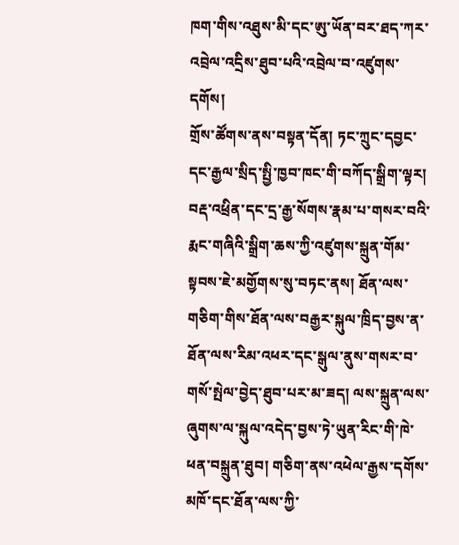ཁག་གིས་འཐུས་མི་དང་ཨུ་ཡོན་བར་ཐད་ཀར་འབྲེལ་འདྲིས་ཐུབ་པའི་འབྲེལ་བ་འཛུགས་དགོས།
གྲོས་ཚོགས་ནས་བསྟན་དོན། ཏང་ཀྲུང་དབྱང་དང་རྒྱལ་སྲིད་སྤྱི་ཁྱབ་ཁང་གི་བཀོད་སྒྲིག་ལྟར། བརྡ་འཕྲིན་དང་དྲ་རྒྱ་སོགས་རྣམ་པ་གསར་བའི་རྨང་གཞིའི་སྒྲིག་ཆས་ཀྱི་འཛུགས་སྐྲུན་གོམ་སྟབས་ཇེ་མགྱོགས་སུ་བཏང་ནས། ཐོན་ལས་གཅིག་གིས་ཐོན་ལས་བརྒྱར་སྐུལ་ཁྲིད་བྱས་ན་ཐོན་ལས་རིམ་འཕར་དང་སྒུལ་ནུས་གསར་བ་གསོ་སྤེལ་བྱེད་ཐུབ་པར་མ་ཟད། ལས་སྐྲུན་ལས་ཞུགས་ལ་སྐུལ་འདེད་བྱས་ཏེ་ཡུན་རིང་གི་ཁེ་ཕན་བསྐྲུན་ཐུབ། གཅིག་ནས་འཕེལ་རྒྱས་དགོས་མཁོ་དང་ཐོན་ལས་ཀྱི་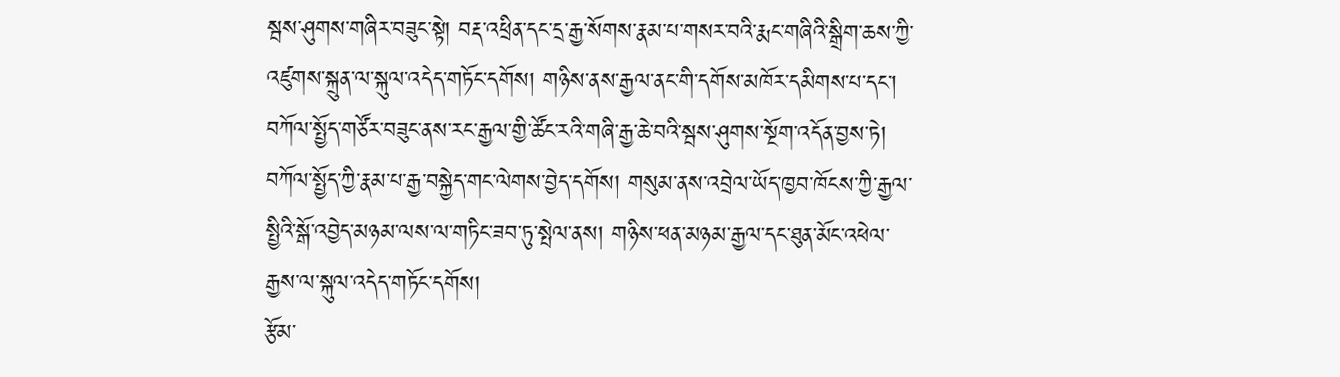སྦས་ཤུགས་གཞིར་བཟུང་སྟེ། བརྡ་འཕྲིན་དང་དྲ་རྒྱ་སོགས་རྣམ་པ་གསར་བའི་རྨང་གཞིའི་སྒྲིག་ཆས་ཀྱི་འཛུགས་སྐྲུན་ལ་སྐུལ་འདེད་གཏོང་དགོས། གཉིས་ནས་རྒྱལ་ནང་གི་དགོས་མཁོར་དམིགས་པ་དང་། བཀོལ་སྤྱོད་གཙོར་བཟུང་ནས་རང་རྒྱལ་གྱི་ཚོང་རའི་གཞི་རྒྱ་ཆེ་བའི་སྦས་ཤུགས་སྔོག་འདོན་བྱས་ཏེ། བཀོལ་སྤྱོད་ཀྱི་རྣམ་པ་རྒྱ་བསྐྱེད་གང་ལེགས་བྱེད་དགོས། གསུམ་ནས་འབྲེལ་ཡོད་ཁྱབ་ཁོངས་ཀྱི་རྒྱལ་སྤྱིའི་སྒོ་འབྱེད་མཉམ་ལས་ལ་གཏིང་ཟབ་ཏུ་སྤེལ་ནས། གཉིས་ཕན་མཉམ་རྒྱལ་དང་ཐུན་མོང་འཕེལ་རྒྱས་ལ་སྐུལ་འདེད་གཏོང་དགོས།
རྩོམ་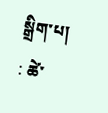སྒྲིག་པ། : ཚེ་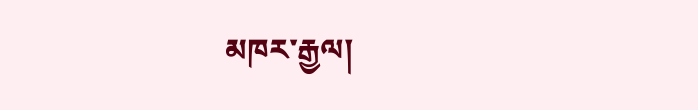མཁར་རྒྱལ།